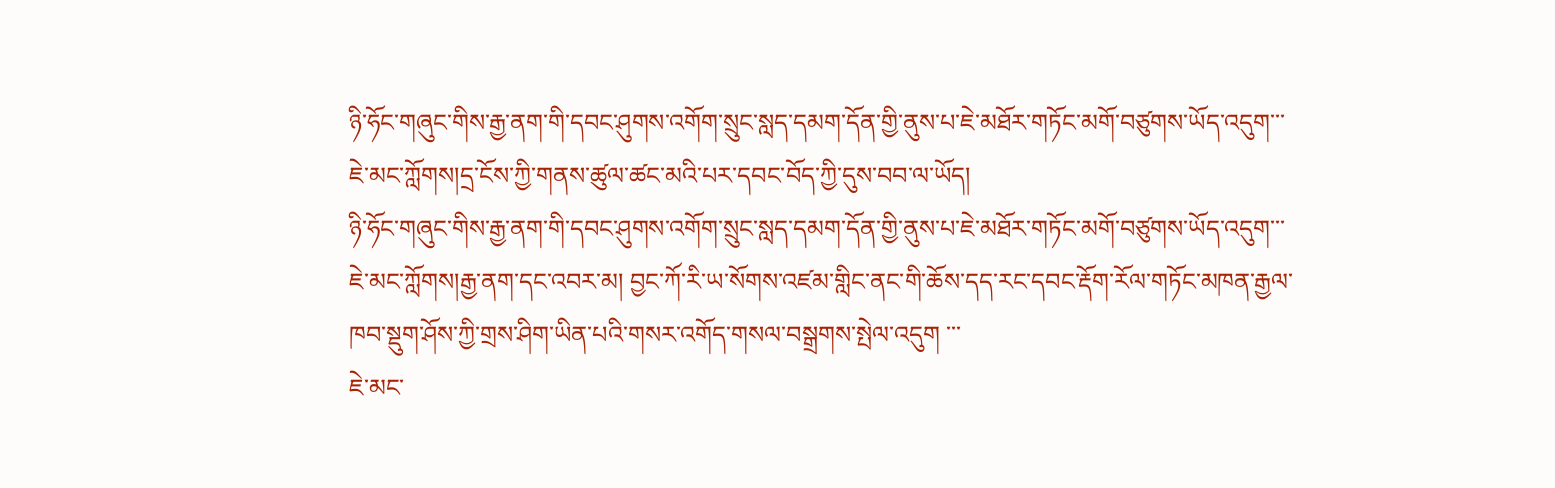ཉི་ཧོང་གཞུང་གིས་རྒྱ་ནག་གི་དབང་ཤུགས་འགོག་སྲུང་སླད་དམག་དོན་གྱི་ནུས་པ་ཇེ་མཐོར་གཏོང་མགོ་བཙུགས་ཡོད་འདུག་་་
ཇེ་མང་ཀློགས།དྲ་ངོས་ཀྱི་གནས་ཚུལ་ཚང་མའི་པར་དབང་བོད་ཀྱི་དུས་བབ་ལ་ཡོད།
ཉི་ཧོང་གཞུང་གིས་རྒྱ་ནག་གི་དབང་ཤུགས་འགོག་སྲུང་སླད་དམག་དོན་གྱི་ནུས་པ་ཇེ་མཐོར་གཏོང་མགོ་བཙུགས་ཡོད་འདུག་་་
ཇེ་མང་ཀློགས།རྒྱ་ནག་དང་འབར་མ། བྱང་ཀོ་རི་ཡ་སོགས་འཛམ་གླིང་ནང་གི་ཆོས་དད་རང་དབང་རྡོག་རོལ་གཏོང་མཁན་རྒྱལ་ཁབ་སྡུག་ཤོས་ཀྱི་གྲས་ཤིག་ཡིན་པའི་གསར་འགོད་གསལ་བསྒྲགས་སྤེལ་འདུག ་་་
ཇེ་མང་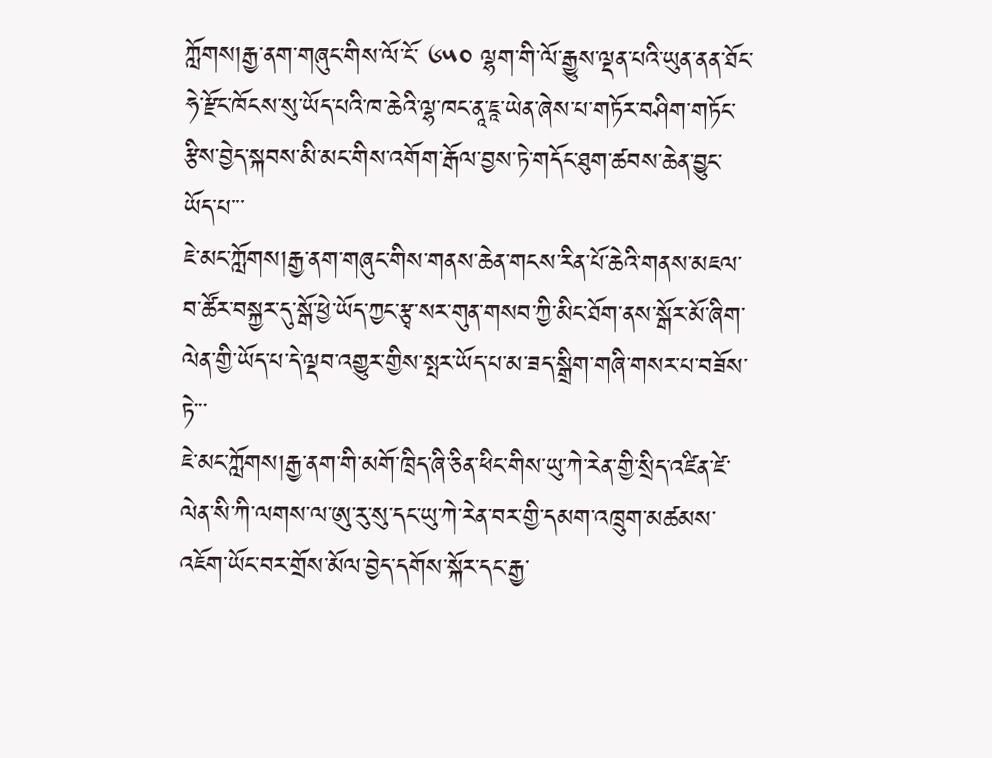ཀློགས།རྒྱ་ནག་གཞུང་གིས་ལོ་ངོ་ ༦༥༠ ལྷག་གི་ལོ་རྒྱུས་ལྡན་པའི་ཡུན་ནན་ཐོང་ཧེ་རྫོང་ཁོངས་སུ་ཡོད་པའི་ཁ་ཆེའི་ལྷ་ཁང་ནཱ་ཇཱ་ཡེན་ཞེས་པ་གཏོར་བཤིག་གཏོང་རྩིས་བྱེད་སྐབས་མི་མང་གིས་འགོག་རྒོལ་བྱས་ཏེ་གདོང་ཐུག་ཚབས་ཆེན་བྱུང་ཡོད་པ་་་
ཇེ་མང་ཀློགས།རྒྱ་ནག་གཞུང་གིས་གནས་ཆེན་གངས་རིན་པོ་ཆེའི་གནས་མཇལ་བ་ཚོར་བསྐྱར་དུ་སྒོ་ཕྱེ་ཡོད་ཀྱང་རྩྭ་སར་གུན་གསབ་ཀྱི་མིང་ཐོག་ནས་སྒོར་མོ་ཞིག་ལེན་གྱི་ཡོད་པ་དེ་ལྡབ་འགྱུར་གྱིས་སྤར་ཡོད་པ་མ་ཟད་སྒྲིག་གཞི་གསར་པ་བཟོས་ཏེ་་་
ཇེ་མང་ཀློགས།རྒྱ་ནག་གི་མགོ་ཁྲིད་ཞི་ཅིན་ཕིང་གིས་ཡུ་ཀེ་རེན་གྱི་སྲིད་འཛིན་ཛེ་ལེན་སི་ཀི་ལགས་ལ་ཨུ་རུ་སུ་དང་ཡུ་ཀེ་རེན་བར་གྱི་དམག་འཁྲུག་མཚམས་འཇོག་ཡོང་བར་གྲོས་མོལ་བྱེད་དགོས་སྐོར་དང་རྒྱ་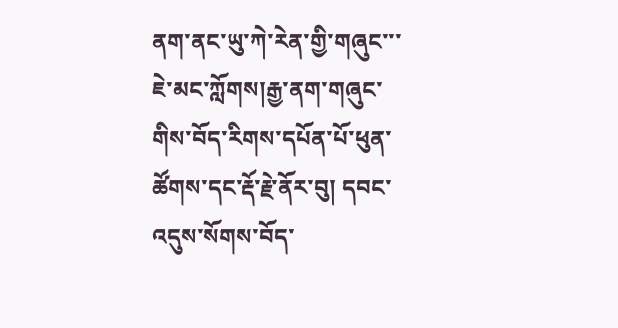ནག་ནང་ཡུ་ཀེ་རེན་གྱི་གཞུང་་་
ཇེ་མང་ཀློགས།རྒྱ་ནག་གཞུང་གིས་བོད་རིགས་དཔོན་པོ་ཕུན་ཚོགས་དང་རྡོ་རྗེ་ནོར་བུ། དབང་འདུས་སོགས་བོད་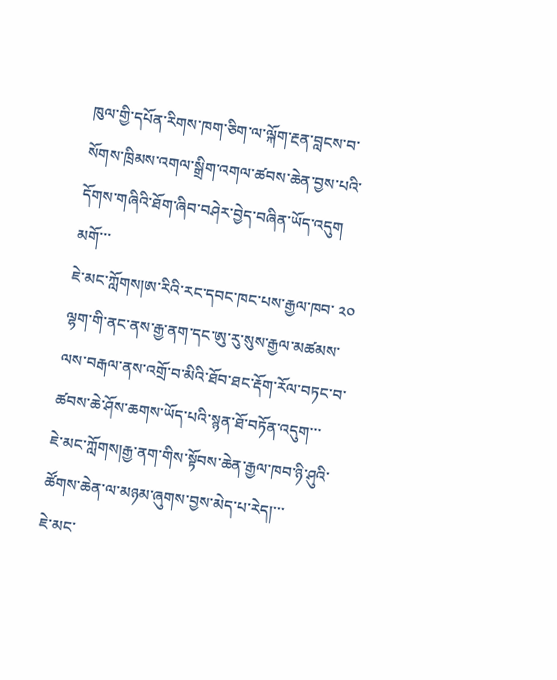ཁུལ་གྱི་དཔོན་རིགས་ཁག་ཅིག་ལ་ལྐོག་རྔན་བླངས་བ་སོགས་ཁྲིམས་འགལ་སྒྲིག་འགལ་ཚབས་ཆེན་བྱས་པའི་དོགས་གཞིའི་ཐོག་ཞིབ་བཤེར་བྱེད་བཞིན་ཡོད་འདུག མགོ་་་
ཇེ་མང་ཀློགས།ཨ་རིའི་རང་དབང་ཁང་པས་རྒྱལ་ཁབ་ ༢༠ ལྷག་གི་ནང་ནས་རྒྱ་ནག་དང་ཨུ་རུ་སུས་རྒྱལ་མཚམས་ལས་བརྒལ་ནས་འགྲོ་བ་མིའི་ཐོབ་ཐང་རྡོག་རོལ་བཏང་བ་ཚབས་ཆེ་ཤོས་ཆགས་ཡོད་པའི་སྙན་ཐོ་བཏོན་འདུག་་་
ཇེ་མང་ཀློགས།རྒྱ་ནག་གིས་སྟོབས་ཆེན་རྒྱལ་ཁབ་ཉི་ཤུའི་ཚོགས་ཆེན་ལ་མཉམ་ཞུགས་བྱས་མེད་པ་རེད།་་་
ཇེ་མང་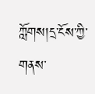ཀློགས།དྲ་ངོས་ཀྱི་གནས་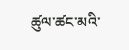ཚུལ་ཚང་མའི་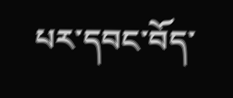པར་དབང་བོད་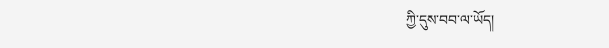ཀྱི་དུས་བབ་ལ་ཡོད།